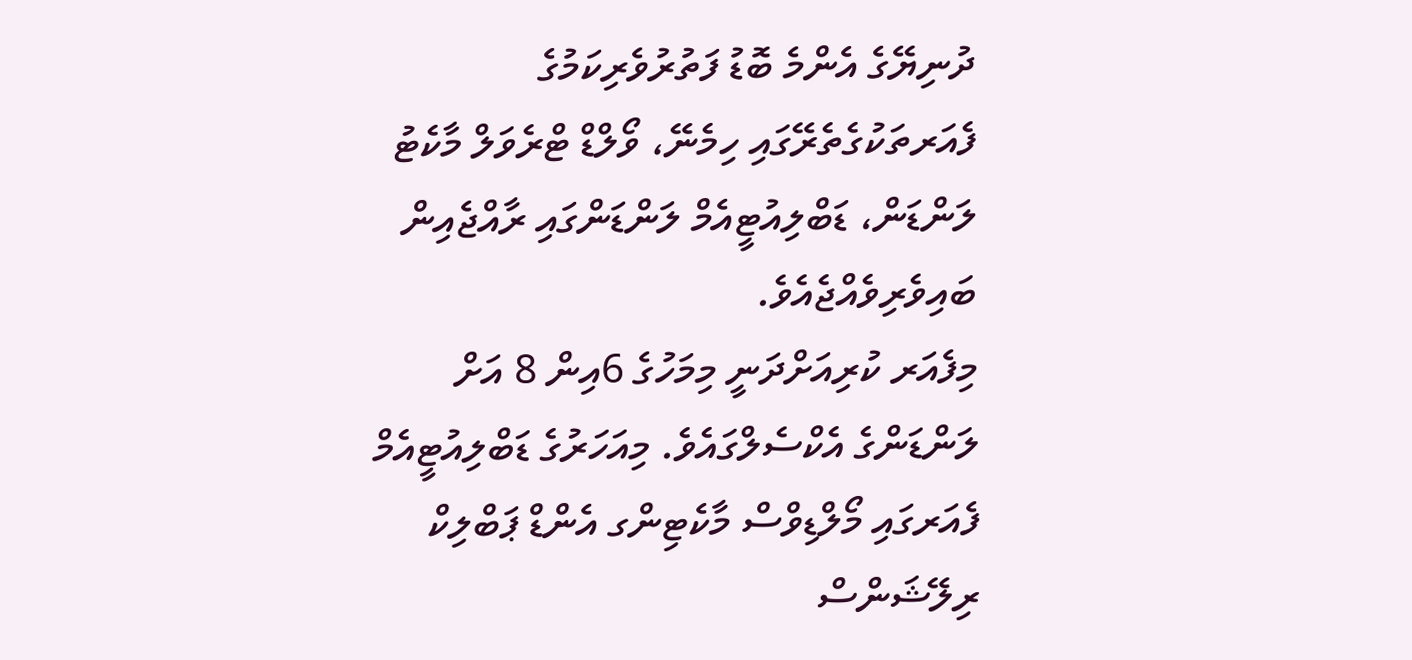ދުނިޔޭގެ އެންމެ ބޮޑު ފަތުރުވެރިކަމުގެ ފެއަރތަކުގެތެރޭގައި ހިމެނޭ، ވޯލްޑް ޓްރެވަލް މާކެޓު ލަންޑަން، ޑަބްލިއުޓީއެމް ލަންޑަންގައި ރާއްޖެއިން ބައިވެރިވެއްޖެއެވެ.
މިފެއަރ ކުރިއަށްދަނީ މިމަހުގެ 6އިން 8 އަށް ލަންޑަންގެ އެކްސެލްގައެވެ. މިއަހަރުގެ ޑަބްލިއުޓީއެމް ފެއަރގައި މޯލްޑިވްސް މާކެޓިންގ އެންޑް ޕަބްލިކް ރިލޭޝަންސް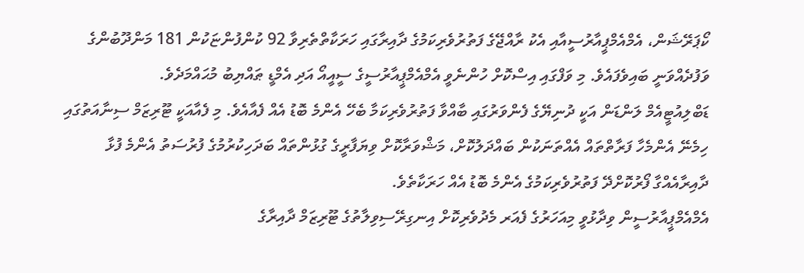ކޯޕަރޭޝަން، އެމްއެމްޕީއާރުސީއާއި އެކު ރާއްޖޭގެ ފަތުރުވެރިކަމުގެ ދާއިރާގައި ހަރަކާތްތެރިވާ 92 ކުންފުންޏަކުން 181 މަންދޫބުންގެ ވަފުދެއްވަނީ ބައިވެފައެވެ. މި ވަފްގައި އިސްކޮށް ހުންނެވީ އެމްއެމްޕީއާރުސީގެ ސީއީއޯ އަދި އެމްޑީ ޠައްޔިބު މުޙައްމަދެވެ.
ޑަބްލިއުޓީއެމް ލަންޑަން އަކީ ދުނިޔޭގެ ފެންވަރުގައި ބާއްވާ ފަތުރުވެރިކަމާ ބެހޭ އެންމެ ބޮޑު އެއް ފެއާއެވެ. މި ފެއާއަކީ ޓޫރިޒަމް ސިނާއަތުގައި ހިމެނޭ އެންމެހާ ފަރާތްތައް އެއްތަނަކުން ބައްދަލުކޮށް، މަޝްވަރާކޮށް ވިޔަފާރީގެ ގުޅުންތައް ބަދަހިކުރުމުގެ ފުރުސަތު އެންމެ ފުޅާ ދާއިރާއެއްގާ ފޯރުކޮށްދޭ ފަތުރުވެރިކަމުގެ އެންމެ ބޮޑު އެއް ހަރަކާތެވެ.
އެމްއެމްޕީއާރުސީން ވިދާޅުވީ މިއަހަރުގެ ފެއަރ މެދުވެރިކޮށް އިނގިރޭސިވިލާތުގެ ޓޫރިޒަމް ދާއިރާގެ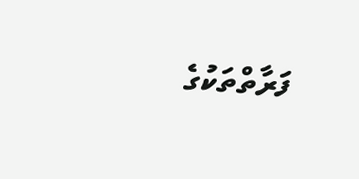ފަރާތްތަކުގެ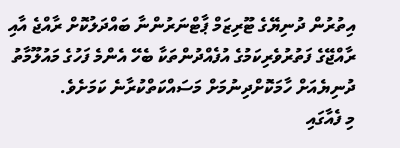އިތުރުން ދުނިޔޭގެ ޓޫރިޒަމް ޕާޓްނަރުންނާ ބައްދަލުކޮށް ރާއްޖެ އާއި ރާއްޖޭގެ ފަތުރުވެރިކަމުގެ އުފެއްދުންތަކާ ބެހޭ އެންމެ ފަހުގެ މައުލޫމާތު ދުނިޔެއަށް ހާމަކޮށްދިނުމަށް މަސައްކަތްކުރާނެ ކަމަށެވެ.
މި ފެއާގައި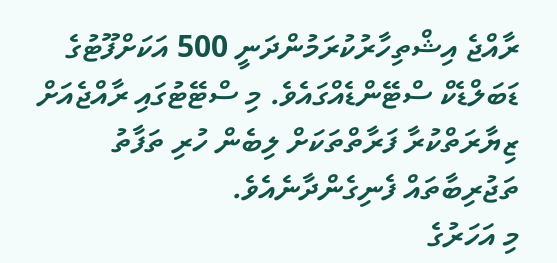ރާއްޖެ އިޝްތިހާރުކުރަމުންދަނީ 500 އަކަށްފޫޓުގެ ޑަބަލްޑެކް ސްޓޭންޑެއްގައެވެ. މި ސްޓޭޓުގައި ރާއްޖެއަށް ޒިޔާރަތްކުރާ ފަރާތްތަކަށް ލިބެން ހުރި ތަފާތު ތަޖުރިބާތައް ފެނިގެންދާނެއެވެ.
މި އަހަރުގެ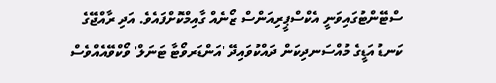ސްޓޭންޓުގައިވަނީ އެކްސްޕީރިއަންސް ޒޯނެއް ގާއިމްކޮށްފައެވެ. އަދި ރާއްޖޭގެ ކަނޑު އަޑީގެ މުއްސަނދިކަން ދައްކުވައިދޭ 'އަންޑަރވޯޓާ ޓަނަލް' ވޯކްވޭއެއްވެސް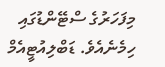މިފަހަރުގެ ސްޓޭންޑުގައި ހިމެނެއެވެ. ޑަބްލިއުޓީއެމް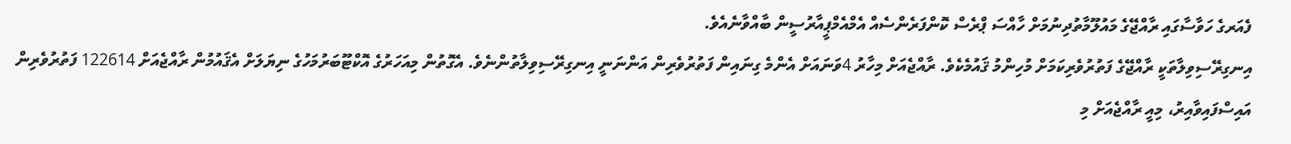ފެއަރގެ ހަވާސާގައި ރާއްޖޭގެ މައުލޫމާތުދިނުމަށް ހާއްސަ ޕްރެސް ކޮންފަރެންސެއް އެމްއެމްޕީއާރުސީން ބާއްވާނެއެވެ.
އިނގިރޭސިވިލާތަކީ ރާއްޖޭގެ ފަތުރުވެރިކަމަށް މުހިންމު ޤައުމެކެވެ. ރާއްޖެއަށް މިހާރު 4ވަނައަށް އެންމެ ގިނައިން ފަތުރުވެރިން އަންނަނީ އިނގިރޭސިވިލާތުންނެވެ. އެގޮތުން މިއަހަރުގެ އޮކްޓޫބަރުމަހުގެ ނިޔަލަށް އެޤައުމުން ރާއްޖެއަށް 122614 ފަތުރުވެރިން އައިސްފައިވާއިރު، މިއީ ރާއްޖެއަށް މި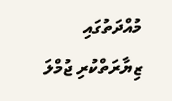މުއްދަތުގައި ޒިޔާރަތްކުރި ޖުމްލަ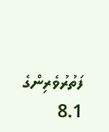ފަތުރުވެރިންގެ 8.1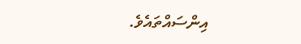އިންސައްތައެވެ.